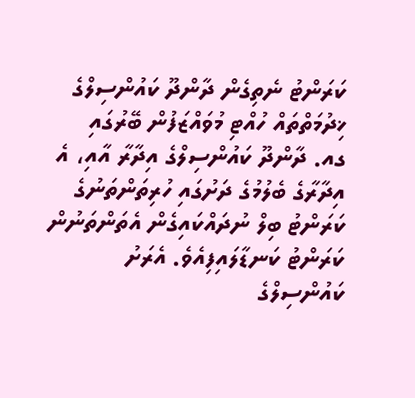ކަރަންޓު ނެތިގެން ދާންދޫ ކައުންސިލްގެ ޚިދުމަތްތައް ހުއްޓި މުވައްޒަފުން ބޭރުގައި
ގއ. ދާންދޫ ކައުންސިލްގެ އިދާރާ އާއި، އެ އިދާރާގެ ބެލުމުގެ ދަށުގައި ހުރިތަންތަނުގެ ކަރަންޓު ބިލް ނުދައްކައިގެން އެތަންތަނުން ކަރަންޓު ކަނޑާލައިފިއެވެ. އެރަށު ކައުންސިލްގެ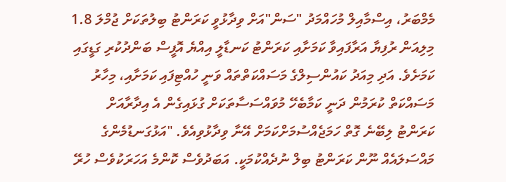މެމްބަރު، އިސްމާއިލް މުހައްމަދު "ސަން"އަށް ވިދާޅުވީ ކަރަންޓު ބިލުތަކަށް ޖުމްލަ 1.8 މިލިއަން ރުފިޔާ އަރާފައިވާ ކަމަށާއި ކަރަންޓު ކަނޑާލީ އިއްޔެ އޮފީސް ބަންދުކުރި ގަޑީގައި ކަމަށެވެ. އަދި މިއަދު ކައުންސިލްގެ މަސައްކަތްތައް ވަނީ ހުއްޓިފައި ކަމަށާއި، މިހާރު މަސައްކަތް ކުރަމުން ދަނީ ކަމާބެހޭ މުވައްސަސާތަކަށް ގުޅައިގެން އެ އިދާރާއަށް ކަރަންޓު ލިބޭނެ ގޮތް ހަމަޖެއްސުމަށްކަމަށް އޭނާ ވިދާޅުވިއެވެ. "އަޅުގަނޑުމެންގެ މައްސަލައެއް ނޫން ކަރަންޓު ބިލް ނުދެއްކުމަކީ. އަބަދުވެސް ކޮންމެ އަހަރަކުވެސް ހުރޭ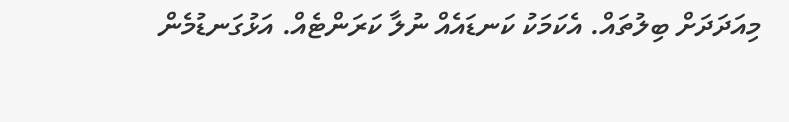މިއަދަދަށް ބިލުތައް. އެކަމަކު ކަނޑައެއް ނުލާ ކަރަންޓެއް. އަޅުގަނޑުމެން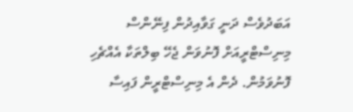އަބަދުވެސް ދަނީ ގަވާއިދުން ފިނޭންސް މިނިސްޓްރީއަށް ފޮނުވަން ޖެހޭ ބިލްތަކާ އެއްޗެހި ފޮނުވަމުން. ދެން އެ މިނިސްޓްރީން ފައިސާ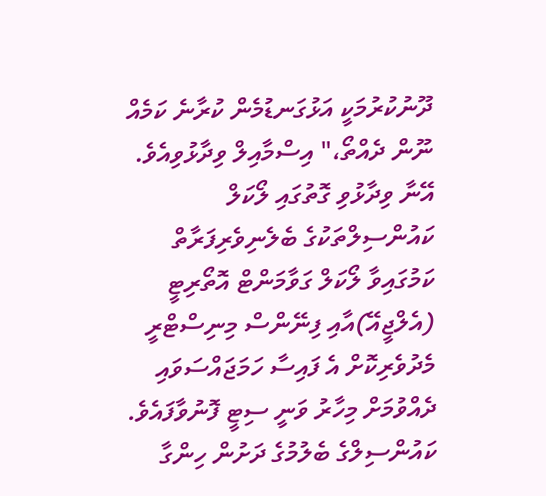ދޫނުކުރުމަކީ އަޅުގަނޑުމެން ކުރާނެ ކަމެއް ނޫން ދެއްތޯ،" އިސްމާއިލް ވިދާޅުވިއެވެ. އޭނާ ވިދާޅުވި ގޮތުގައި ލޯކަލް ކައުންސިލްތަކުގެ ބެލެނިވެރިފަރާތް ކަމުގައިވާ ލޯކަލް ގަވާމަންޓް އޮތޯރިޓީ (އެލްޖީއޭ)އާއި ފިނޭންސް މިނިސްޓްރީ މެދުވެރިކޮށް އެ ފައިސާ ހަމަޖައްސަވައި ދެއްވުމަށް މިހާރު ވަނީ ސިޓީ ފޮނުވާފައެވެ. ކައުންސިލްގެ ބެލުމުގެ ދަށުން ހިންގާ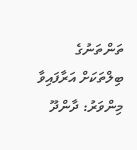ތަންތަނުގެ ބިލްތަކަށް އަރާފައިވާ މިންވަރު: ދާންދޫ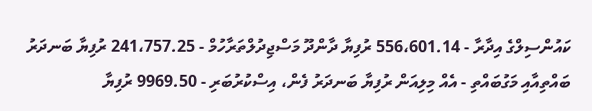ކައުންސިލްގެ އިދާރާ - 556،601.14 ރުފިޔާ ދާންދޫ މަސްޖިދުލްތަރާހުމް - 241،757.25 ރުފިޔާ ބަނދަރު ބައްތިއާއި މަގުބައްތި - އެއް މިލިއަން ރުފިޔާ ބަނދަރު ފެން، އިސްކުރުބަރި - 9969.50 ރުފިޔާ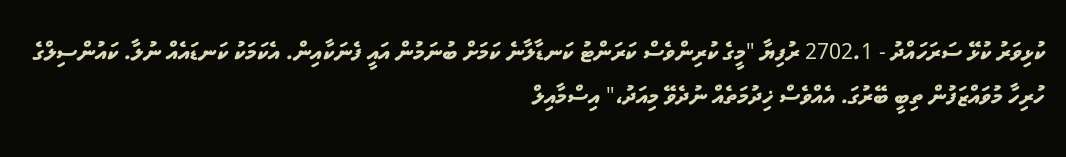ކުޅިވަރު ކުޅޭ ސަރަހައްދު - 2702.1 ރުފިޔާ "މީގެ ކުރިންވެސް ކަރަންޓު ކަނޑާލާނެ ކަމަށް ބުނަމުން އައީ ފެނަކާއިން. އެކަމަކު ކަނޑައެއް ނުލާ. ކައުންސިލްގެ ހުރިހާ މުވައްޒަފުން ތިބީ ބޭރުގަ. އެއްވެސް ޚިދުމަތެއް ނުދެވޭ މިއަދު،" އިސްމާއިލް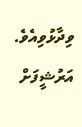ވިދާޅުވިއެވެ.
އަރުޝީފަށް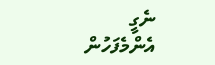ނެގީ
އެންމެފަހުން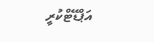އަޕްޑޭޓްކުރީ